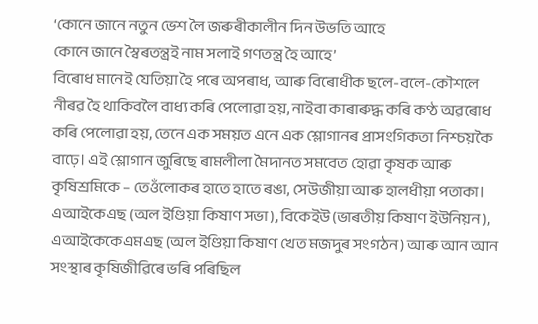‘কোনে জানে নতুন ভেশ লৈ জৰুৰীকালীন দিন উভতি আহে
কোনে জানে স্বৈৰতন্ত্ৰই নাম সলাই গণতন্ত্ৰ হৈ আহে’
বিৰোধ মানেই যেতিয়া হৈ পৰে অপৰাধ, আৰু বিৰোধীক ছলে-বলে-কৌশলে নীৰৱ হৈ থাকিবলৈ বাধ্য কৰি পেলোৱা হয়, নাইবা কাৰাৰুদ্ধ কৰি কণ্ঠ অৱৰোধ কৰি পেলোৱা হয়, তেনে এক সময়ত এনে এক শ্লোগানৰ প্ৰাসংগিকতা নিশ্চয়কৈ বাঢ়ে। এই শ্লোগান জুৰিছে ৰামলীলা মৈদানত সমবেত হোৱা কৃষক আৰু কৃষিশ্ৰমিকে – তেওঁলোকৰ হাতে হাতে ৰঙা, সেউজীয়া আৰু হালধীয়া পতাকা।
এআইকেএছ (অল ইণ্ডিয়া কিষাণ সভা), বিকেইউ (ভাৰতীয় কিষাণ ইউনিয়ন), এআইকেকেএমএছ (অল ইণ্ডিয়া কিষাণ খেত মজদুৰ সংগঠন) আৰু আন আন সংস্থাৰ কৃষিজীৱিৰে ভৰি পৰিছিল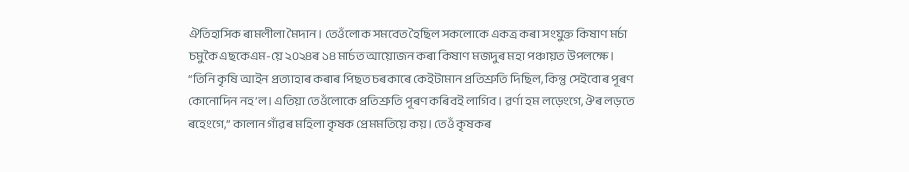ঐতিহাসিক ৰামলীলা মৈদান। তেওঁলোক সমবেত হৈছিল সকলোকে একত্ৰ কৰা সংযুক্ত কিষাণ মৰ্চা চমুকৈ এছকেএম-য়ে ২০২৪ৰ ১৪ মাৰ্চত আয়োজন কৰা কিষাণ মজদুৰ মহা পঞ্চায়ত উপলক্ষে।
“তিনি কৃষি আইন প্ৰত্যাহাৰ কৰাৰ পিছত চৰকাৰে কেইটামান প্ৰতিশ্ৰুতি দিছিল, কিন্তু সেইবোৰ পূৰণ কোনোদিন নহ’ল। এতিয়া তেওঁলোকে প্ৰতিশ্ৰুতি পূৰণ কৰিবই লাগিব। ৱৰ্ণা হম লড়েংগে, ঔৰ লড়তে ৰহেংগে,” কালান গাঁৱৰ মহিলা কৃষক প্ৰেমমতিয়ে কয়। তেওঁ কৃষকৰ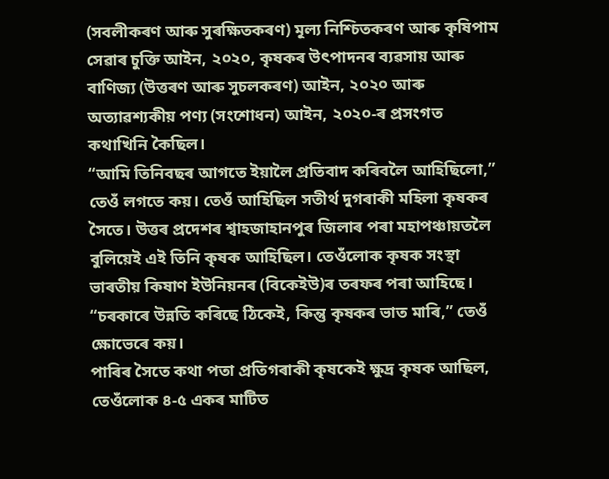(সবলীকৰণ আৰু সুৰক্ষিতকৰণ) মূল্য নিশ্চিতকৰণ আৰু কৃষিপাম সেৱাৰ চুক্তি আইন, ২০২০, কৃষকৰ উৎপাদনৰ ব্যৱসায় আৰু বাণিজ্য (উত্তৰণ আৰু সুচলকৰণ) আইন, ২০২০ আৰু অত্যাৱশ্যকীয় পণ্য (সংশোধন) আইন, ২০২০-ৰ প্ৰসংগত কথাখিনি কৈছিল।
“আমি তিনিবছৰ আগতে ইয়ালৈ প্ৰতিবাদ কৰিবলৈ আহিছিলো,” তেওঁ লগতে কয়। তেওঁ আহিছিল সতীৰ্থ দুগৰাকী মহিলা কৃষকৰ সৈতে। উত্তৰ প্ৰদেশৰ শ্বাহজাহানপুৰ জিলাৰ পৰা মহাপঞ্চায়তলৈ বুলিয়েই এই তিনি কৃষক আহিছিল। তেওঁলোক কৃষক সংস্থা ভাৰতীয় কিষাণ ইউনিয়নৰ (বিকেইউ)ৰ তৰফৰ পৰা আহিছে। “চৰকাৰে উন্নতি কৰিছে ঠিকেই, কিন্তু কৃষকৰ ভাত মাৰি,” তেওঁ ক্ষোভেৰে কয়।
পাৰিৰ সৈতে কথা পতা প্ৰতিগৰাকী কৃষকেই ক্ষুদ্ৰ কৃষক আছিল, তেওঁলোক ৪-৫ একৰ মাটিত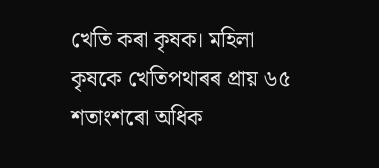খেতি কৰা কৃষক। মহিলা কৃষকে খেতিপথাৰৰ প্ৰায় ৬৫ শতাংশৰো অধিক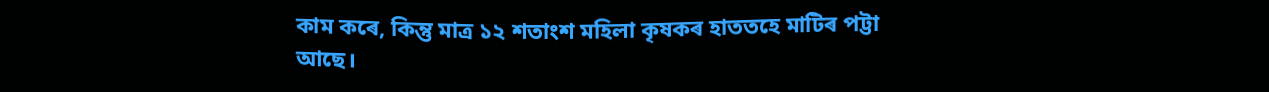কাম কৰে, কিন্তু মাত্ৰ ১২ শতাংশ মহিলা কৃষকৰ হাততহে মাটিৰ পট্টা আছে।